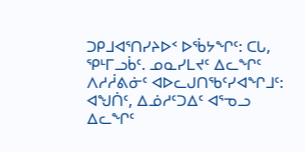ᑐᑭᒧᐊᕐᑎᓯᔨᐅᑉ ᐅᖄᔭᖏᑦ: ᑕᒐ, ᕿᒻᒥᓗᑳᑦ. ᓄᓇᓯᒪᔪᑦ ᐃᓚᖏᑦ ᐱᓱᓲᕕᓃᑦ ᐊᐅᓚᒍᑎᖃᑦᓯᐊᖏᒧᑦ: ᐊᖑᑏᑦ, ᐃᓅᓱᑦᑐᐃᑦ ᐊᕐᓀᓗ ᐃᓚᖏᑦ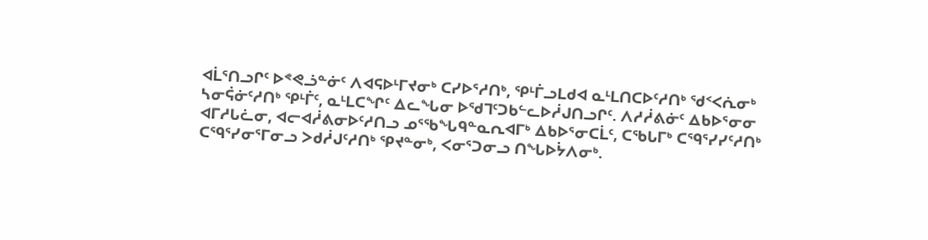ᐊᒫᕐᑎᓗᒋᑦ ᐅᕝᕙᓘᓐᓃᑦ ᐱᐊᕋᐅᒻᒥᔪᓂᒃ ᑕᓯᐅᕐᓱᑎᒃ, ᕿᒻᒦᓗᒪᑯᐊ ᓇᒻᒪᑎᑕᐅᑦᓱᑎᒃ ᖁᑉᐸᕇᓂᒃ ᓴᓂᕌᓃᑦᓱᑎᒃ ᕿᒻᒦᑦ, ᓇᒻᒪᑕᖏᑦ ᐃᓚᖓᓂ ᐅᖁᒣᑦᑐᑲᓪᓚᐅᓲᒍᑎᓗᒋᑦ. ᐱᓱᓲᕕᓃᑦ ᐃᑲᐅᕐᓂᓂ ᐊᒥᓱᒐᓛᓂ, ᐊᓕᐊᓲᕕᓂᐅᑦᓱᑎᓗ ᓄᕐᖃᖓᑫᓐᓇᕆᐊᒥᒃ ᐃᑲᐅᕐᓂᑕᒫᑦ, ᑕᖃᒐᒥᒃ ᑕᙯᕐᓯᓯᑦᓱᑎᒃ ᑕᙯᕐᓯᓂᕐᒥᓂᓗ ᐳᑯᓲᒍᑦᓱᑎᒃ ᕿᔪᓐᓂᒃ, ᐸᓂᕐᑐᓂᓗ ᑎᖓᐅᔮᐱᓂᒃ.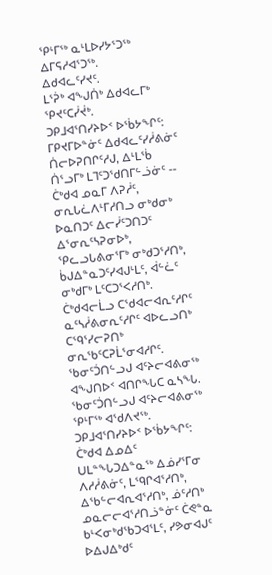ᕿᒻᒥᖅ ᓇᒻᒪᐅᓯᔭᕐᑐᖅ ᐃᒥᕋᓱᐊᕐᑐᖅ.
ᐃᑯᐊᓚᑦᓯᔪᑦ.
ᒪᕐᕉᒃ ᐊᖑᑏᒃ ᐃᑯᐊᓚᒥᒃ ᕿᔪᑦᑕᓰᔫᒃ.
ᑐᑭᒧᐊᕐᑎᓯᔨᐅᑉ ᐅᖄᔭᖏᑦ: ᒥᑭᔪᒥᐅᓐᓃᑦ ᐃᑯᐊᓚᑦᓯᓲᕕᓃᑦ ᑏᓕᐅᕈᑎᒋᑦᓱᒍ, ᐃᒻᒪᖄ ᑏᕐᓗᒥᒃ ᒪᒣᑦᑐᖁᑎᒥᓪᓘᓃᑦ -- ᑖᒃᑯᐊ ᓄᓇᒥ ᐱᕈᓲᑦ, ᓂᕆᒐᓛᐱᒻᒥᓱᑎᓗ ᓂᒃᑯᓂᒃ ᐅᓇᑎᑐᑦ ᐃᓕᓰᑦᑐᑎᑐᑦ ᐃᕐᓂᕆᑦᓴᕈᓂᐅᒃ, ᕿᓚᓗᒐᕕᓂᕐᒥᒃ ᓂᒃᑯᑐᕐᓱᑎᒃ, ᑳᒍᐃᓐᓇᑐᑦᓯᐊᒍᒻᒪᑦ, ᐋᓪᓛᑦ ᓂᒃᑯᒥᒃ ᒪᑦᑕᑐᕐᐸᓱᑎᒃ. ᑖᒃᑯᐊᓕᒫᓗ ᑕᖁᐊᓕᐊᕆᑦᓱᒋᑦ ᓇᑦᓴᓲᕕᓂᕆᑦᓱᒋᑦ ᐊᐅᓚᓗᑎᒃ ᑕᙯᕐᓯᓕᕈᑎᒃ ᓂᕆᖃᑦᑕᕈᒫᕐᓂᐊᓱᒋᑦ.
ᖃᓂᑦᑑᑎᓪᓗᒍ ᐊᑦᔨᓕᐊᕕᓂᖅ ᐊᖑᑎᐅᑉ ᐊᑎᒋᖓᑕ ᓇᓴᖓ.
ᖃᓂᑦᑑᑎᓪᓗᒍ ᐊᑦᔨᓕᐊᕕᓂᖅ ᕿᒻᒥᖅ ᐊᖁᐱᔪᖅ.
ᑐᑭᒧᐊᕐᑎᓯᔨᐅᑉ ᐅᖄᔭᖏᑦ: ᑖᒃᑯᐊ ᐃᓄᐃᑦ ᑌᒪᓐᖓᑐᐃᓐᓇᖅ ᐃᓅᓯᕐᒥᓂ ᐱᓱᓲᕕᓃᑦ, ᒪᙯᒋᐊᕐᓱᑎᒃ, ᐃᖃᓪᓕᐊᕆᐊᕐᓱᑎᒃ, ᓅᑦᓱᑎᒃ ᓄᓇᓕᓕᐊᕐᓱᑎᓘᓐᓃᑦ ᑖᕙᓐᓇ ᑲᒻᐸᓂᒃᑯᖃᑐᐊᕐᒪᑦ, ᓯᕗᓂᐊᒍᑦ ᐅᐃᒍᐃᒃᑯᑦ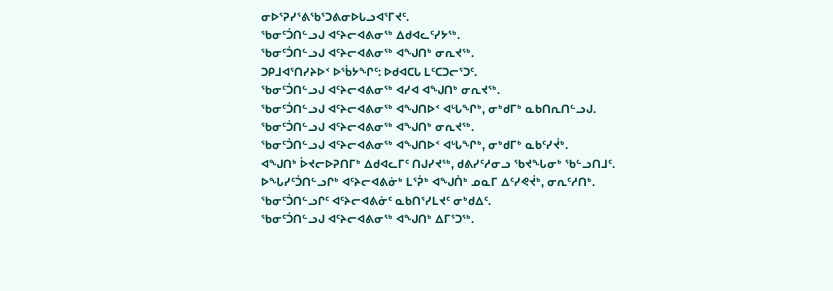ᓂᐅᕐᕈᓯᕐᕕᖃᕐᑐᕕᓂᐅᒐᓗᐊᕐᒥᔪᑦ.
ᖃᓂᑦᑑᑎᓪᓗᒍ ᐊᑦᔨᓕᐊᕕᓂᖅ ᐃᑯᐊᓚᑦᓯᔭᖅ.
ᖃᓂᑦᑑᑎᓪᓗᒍ ᐊᑦᔨᓕᐊᕕᓂᖅ ᐊᖑᑎᒃ ᓂᕆᔪᖅ.
ᑐᑭᒧᐊᕐᑎᓯᔨᐅᑉ ᐅᖄᔭᖏᑦ: ᐅᑯᐊᑕᒐ ᒪᑦᑕᑐᓕᕐᑐᑦ.
ᖃᓂᑦᑑᑎᓪᓗᒍ ᐊᑦᔨᓕᐊᕕᓂᖅ ᐊᓯᐊ ᐊᖑᑎᒃ ᓂᕆᔪᖅ.
ᖃᓂᑦᑑᑎᓪᓗᒍ ᐊᑦᔨᓕᐊᕕᓂᖅ ᐊᖑᑎᐅᑉ ᐊᒡᒐᖏᒃ, ᓂᒃᑯᒥᒃ ᓇᑲᑎᕆᑎᓪᓗᒍ.
ᖃᓂᑦᑑᑎᓪᓗᒍ ᐊᑦᔨᓕᐊᕕᓂᖅ ᐊᖑᑎᒃ ᓂᕆᔪᖅ.
ᖃᓂᑦᑑᑎᓪᓗᒍ ᐊᑦᔨᓕᐊᕕᓂᖅ ᐊᖑᑎᐅᑉ ᐊᒡᒐᖏᒃ, ᓂᒃᑯᒥᒃ ᓇᑲᑦᓯᔫᒃ.
ᐊᖑᑎᒃ ᐆᔪᓕᐅᕈᑎᒥᒃ ᐃᑯᐊᓚᒥᑦ ᑎᒍᓯᔪᖅ, ᑯᕕᓯᑦᓱᓂᓗ ᖃᔪᖓᓂᒃ ᖃᓪᓗᑎᒧᑦ.
ᐅᖓᓯᑦᑑᑎᓪᓗᒋᒃ ᐊᑦᔨᓕᐊᕕᓃᒃ ᒪᕐᕉᒃ ᐊᖑᑏᒃ ᓄᓇᒥ ᐃᑦᓯᕙᔫᒃ, ᓂᕆᑦᓱᑎᒃ.
ᖃᓂᑦᑑᑎᓪᓗᒋᑦ ᐊᑦᔨᓕᐊᕕᓃᑦ ᓇᑲᑎᕐᓯᒪᔪᑦ ᓂᒃᑯᐃᑦ.
ᖃᓂᑦᑑᑎᓪᓗᒍ ᐊᑦᔨᓕᐊᕕᓂᖅ ᐊᖑᑎᒃ ᐃᒥᕐᑐᖅ.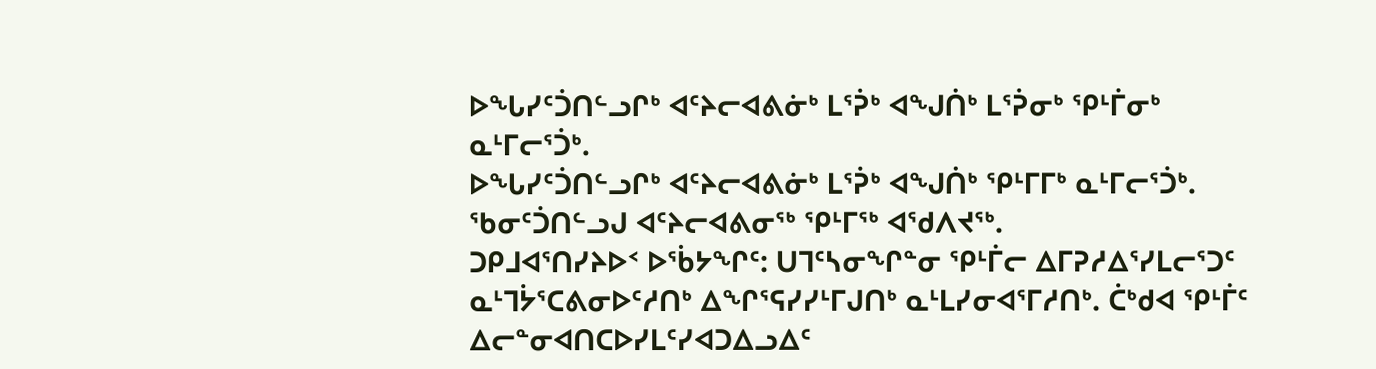ᐅᖓᓯᑦᑑᑎᓪᓗᒋᒃ ᐊᑦᔨᓕᐊᕕᓃᒃ ᒪᕐᕉᒃ ᐊᖑᑏᒃ ᒪᕐᕉᓂᒃ ᕿᒻᒦᓂᒃ ᓇᒻᒥᓕᕐᑑᒃ.
ᐅᖓᓯᑦᑑᑎᓪᓗᒋᒃ ᐊᑦᔨᓕᐊᕕᓃᒃ ᒪᕐᕉᒃ ᐊᖑᑏᒃ ᕿᒻᒥᒥᒃ ᓇᒻᒥᓕᕐᑑᒃ.
ᖃᓂᑦᑑᑎᓪᓗᒍ ᐊᑦᔨᓕᐊᕕᓂᖅ ᕿᒻᒥᖅ ᐊᖁᐱᔪᖅ.
ᑐᑭᒧᐊᕐᑎᓯᔨᐅᑉ ᐅᖄᔭᖏᑦ: ᑌᒣᑦᓴᓂᖏᓐᓂ ᕿᒻᒦᓕ ᐃᒥᕈᓱᐃᕐᓯᒪᓕᕐᑐᑦ ᓇᒻᒣᔮᕐᑕᕕᓂᐅᑦᓱᑎᒃ ᐃᖏᕐᕋᓯᓯᒻᒥᒍᑎᒃ ᓇᒻᒪᓯᓂᐊᕐᒥᓱᑎᒃ. ᑖᒃᑯᐊ ᕿᒻᒦᑦ ᐃᓕᓐᓂᐊᑎᑕᐅᓯᒪᑦᓯᐊᑐᐃᓗᐃᑦ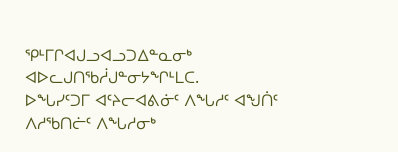ᕿᒻᒥᒋᐊᒍᓗᐊᓗᑐᐃᓐᓇᓂᒃ ᐊᐅᓚᒍᑎᖃᓲᒍᓐᓂᔭᖏᒻᒪᑕ.
ᐅᖓᓯᑦᑐᒥ ᐊᑦᔨᓕᐊᕕᓃᑦ ᐱᖓᓱᑦ ᐊᖑᑏᑦ ᐱᓱᖃᑎᓖᑦ ᐱᖓᓱᓂᒃ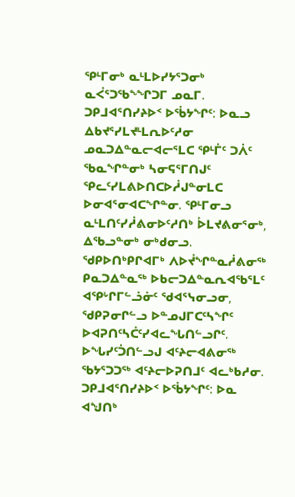ᕿᒻᒥᓂᒃ ᓇᒻᒪᐅᓯᔭᕐᑐᓂᒃ ᓇᐹᕐᑐᖃᖕᖏᑐᒥ ᓄᓇᒥ.
ᑐᑭᒧᐊᕐᑎᓯᔨᐅᑉ ᐅᖄᔭᖏᑦ: ᐅᓇᓗ ᐃᑲᔪᕐᓯᒪᔪᒻᒪᕆᐅᑦᓱᓂ ᓄᓇᑐᐃᓐᓇᓕᐊᓕᕐᒪᑕ ᕿᒻᒦᑦ ᑐᐲᑦ ᖃᓇᖏᓐᓂᒃ ᓴᓂᕋᕐᒥᑎᒍᑦ ᕿᓚᑦᓯᒪᕕᐅᑎᑕᐅᓲᒍᓐᓂᒪᑕ ᐅᓂᐊᕐᓂᐊᑕᖏᓐᓂ. ᕿᒻᒥᓂᓗ ᓇᒻᒪᑎᑦᓯᓲᕕᓂᐅᑦᓱᑎᒃ ᐆᒪᔪᕕᓂᕐᓂᒃ, ᐃᖃᓗᓐᓂᒃ ᓂᒃᑯᓂᓗ. ᖁᑭᐅᑎᒃᑭᒋᐊᒥᒃ ᐱᐅᔫᖏᓐᓇᓲᕕᓂᖅ ᑭᓇᑐᐃᓐᓇᖅ ᐅᑲᓕᑐᐃᓐᓇᕆᐊᖃᕐᒪᑦ ᐊᕿᒡᒋᒥᓪᓘᓃᑦ ᖁᐊᕐᓭᓂᓗᓂ, ᖁᑭᕈᓂᒋᓪᓗ ᐅᓐᓄᒍᒥᑕᑦᓴᖏᑦ ᐅᐊᕈᑎᑦᓴᑖᑦᓯᐊᓚᖓᑎᓪᓗᒋᑦ.
ᐅᖓᓯᑦᑑᑎᓪᓗᒍ ᐊᑦᔨᓕᐊᕕᓂᖅ ᖃᔭᕐᑐᑐᖅ ᐊᑦᔨᓕᐅᕈᑎᒧᑦ ᐊᓚᒃᑲᓱᓂ.
ᑐᑭᒧᐊᕐᑎᓯᔨᐅᑉ ᐅᖄᔭᖏᑦ: ᐅᓇ ᐊᖑᑎᒃ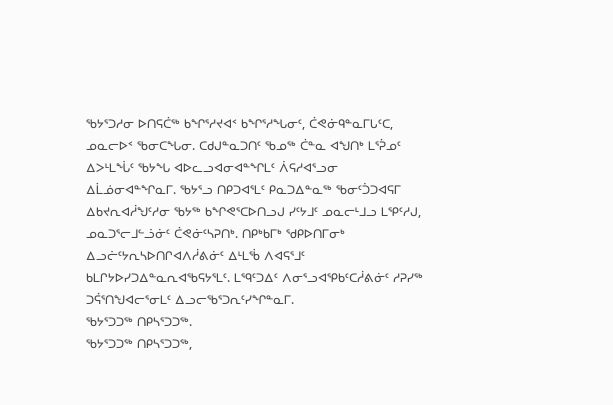ᖃᔭᕐᑐᓱᓂ ᐅᑎᕋᑖᖅ ᑲᖏᕐᓱᔪᐊᑉ ᑲᖏᕐᓱᖓᓂᑦ, ᑖᕙᓃᑫᓐᓇᒥᒐᑦᑕ, ᓄᓇᓕᐅᑉ ᖃᓂᑕᖓᓂ. ᑕᑯᒍᓐᓇᑐᑎᑦ ᖃᓄᖅ ᑖᓐᓇ ᐊᖑᑎᒃ ᒪᕐᕉᓄᑦ ᐃᐳᒻᒪᖔᑦ ᖃᔭᖓ ᐊᐅᓚᓗᐊᓂᐊᓐᖏᒪᑦ ᐲᕋᓱᐊᕐᓗᓂ ᐃᒫᓅᓂᐊᓐᖏᓇᒥ. ᖃᔭᕐᓗ ᑎᑭᑐᐊᕐᒪᑦ ᑭᓇᑐᐃᓐᓇᖅ ᖃᓂᑦᑑᑐᐊᕋᒥ ᐃᑲᔪᕆᐊᓲᖑᑦᓱᓂ ᖃᔭᖅ ᑲᖏᕙᕐᑕᐅᑎᓗᒍ ᓯᑦᔭᒧᑦ ᓄᓇᓕᒻᒧᓗ ᒪᕿᑦᓱᒍ, ᓄᓇᑐᕐᓕᒧᓪᓘᓃᑦ ᑖᕙᓃᑦᓴᕈᑎᒃ. ᑎᑭᒃᑲᒥᒃ ᖁᑭᐅᑎᒥᓂᒃ ᐃᓗᓖᑦᔭᕆᓴᐅᑎᒋᐊᐱᓲᕕᓃᑦ ᐃᒻᒪᖄ ᐱᐊᕋᕐᒧᑦ ᑲᒪᒋᔭᐅᓯᑐᐃᓐᓇᕆᐊᖃᕋᔭᕐᒪᑦ. ᒪᙯᑦᑐᐃᑦ ᐱᓂᕐᓗᐊᕿᑲᑦᑕᓲᕕᓃᑦ ᓱᕈᓯᖅ ᑐᕌᕐᑎᖑᐊᓕᕐᓂᒪᑦ ᐃᓗᓕᖃᕐᑐᕆᑦᓯᖏᓐᓇᒥ.
ᖃᔭᕐᑐᑐᖅ ᑎᑭᓴᕐᑐᑐᖅ.
ᖃᔭᕐᑐᑐᖅ ᑎᑭᓴᕐᑐᑐᖅ,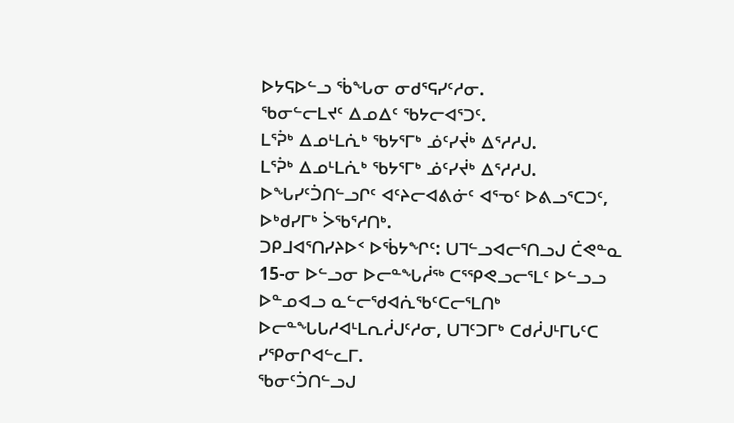ᐅᔭᕋᐅᓪᓗ ᖄᖓᓂ ᓂᑯᕐᕋᓯᑦᓱᓂ.
ᖃᓂᓪᓕᒪᔪᑦ ᐃᓄᐃᑦ ᖃᔭᓕᐊᕐᑐᑦ.
ᒪᕐᕉᒃ ᐃᓄᒻᒪᕇᒃ ᖃᔭᕐᒥᒃ ᓅᑦᓯᔫᒃ ᐃᕐᓱᓱᒍ.
ᒪᕐᕉᒃ ᐃᓄᒻᒪᕇᒃ ᖃᔭᕐᒥᒃ ᓅᑦᓯᔫᒃ ᐃᕐᓱᓱᒍ.
ᐅᖓᓯᑦᑑᑎᓪᓗᒋᑦ ᐊᑦᔨᓕᐊᕕᓃᑦ ᐊᕐᓀᑦ ᐅᕕᓗᕐᑕᑐᑦ, ᐅᒃᑯᓯᒥᒃ ᐴᖃᕐᓱᑎᒃ.
ᑐᑭᒧᐊᕐᑎᓯᔨᐅᑉ ᐅᖄᔭᖏᑦ: ᑌᒣᓪᓗᐊᓕᕐᑎᓗᒍ ᑖᕙᓐᓇ 15-ᓂ ᐅᓪᓗᓂ ᐅᓕᓐᖓᓲᖅ ᑕᕐᕿᕙᓗᓕᕐᒪᑦ ᐅᓪᓗᓗ ᐅᓐᓄᐊᓗ ᓇᓪᓕᖁᐊᕇᖃᑦᑕᓕᕐᒪᑎᒃ ᐅᓕᓐᖓᒐᓱᐊᒻᒪᕆᓲᒍᑦᓱᓂ, ᑌᒣᑦᑐᒥᒃ ᑕᑯᓲᒍᒻᒥᒐᑦᑕ ᓯᕿᓂᒋᐊᓪᓚᒥ.
ᖃᓂᑦᑑᑎᓪᓗᒍ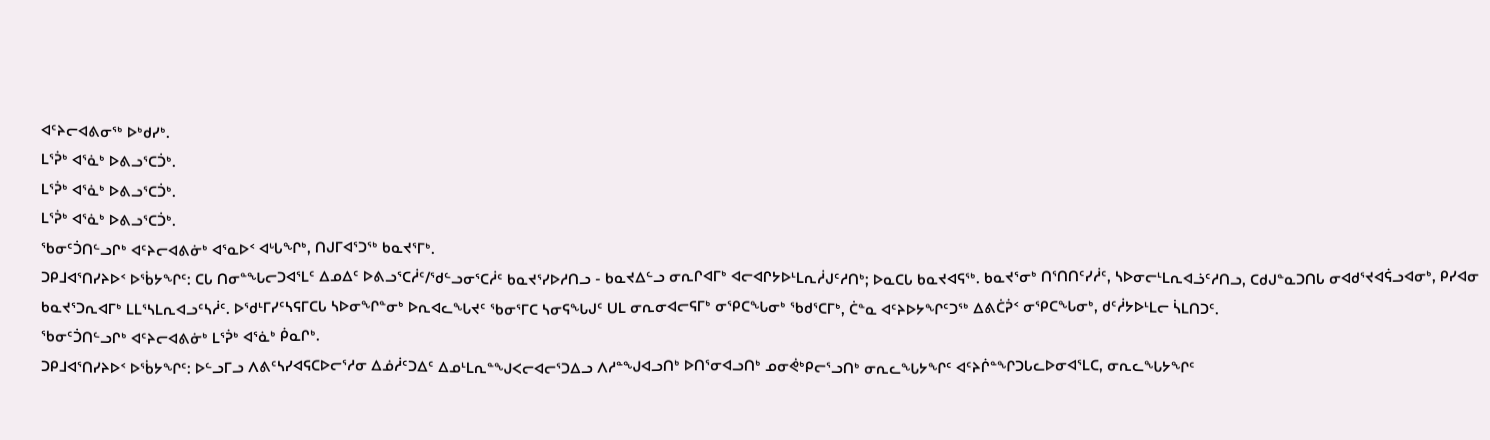ᐊᑦᔨᓕᐊᕕᓂᖅ ᐅᒃᑯᓯᒃ.
ᒪᕐᕉᒃ ᐊᕐᓈᒃ ᐅᕕᓗᕐᑕᑑᒃ.
ᒪᕐᕉᒃ ᐊᕐᓈᒃ ᐅᕕᓗᕐᑕᑑᒃ.
ᒪᕐᕉᒃ ᐊᕐᓈᒃ ᐅᕕᓗᕐᑕᑑᒃ.
ᖃᓂᑦᑑᑎᓪᓗᒋᒃ ᐊᑦᔨᓕᐊᕕᓃᒃ ᐊᕐᓇᐅᑉ ᐊᒡᒐᖏᒃ, ᑎᒍᒥᐊᕐᑐᖅ ᑲᓇᔪᕐᒥᒃ.
ᑐᑭᒧᐊᕐᑎᓯᔨᐅᑉ ᐅᖄᔭᖏᑦ: ᑕᒐ ᑎᓂᓐᖓᓕᑐᐊᕐᒪᑦ ᐃᓄᐃᑦ ᐅᕕᓗᕐᑕᓲᑦ/ᖁᓪᓗᓂᕐᑕᓲᑦ ᑲᓇᔪᕐᓯᐅᓱᑎᓗ - ᑲᓇᔪᐃᓪᓗ ᓂᕆᒋᐊᒥᒃ ᐊᓕᐊᒋᔭᐅᒻᒪᕆᓲᒍᑦᓱᑎᒃ; ᐅᓇᑕᒐ ᑲᓇᔪᐊᕋᖅ. ᑲᓇᔪᕐᓂᒃ ᑎᕐᑎᑎᑦᓯᓲᑦ, ᓴᐅᓂᓕᒻᒪᕆᐊᓘᑦᓱᑎᓗ, ᑕᑯᒍᓐᓇᑐᑎᒐ ᓂᐊᑯᕐᔪᐊᕌᓗᐊᓂᒃ, ᑭᓯᐊᓂ ᑲᓇᔪᕐᑐᕆᐊᒥᒃ ᒪᒪᕐᓴᒪᕆᐊᓗᑦᓴᓲᑦ. ᐅᖁᒻᒥᓯᑦᓴᕋᒥᑕᒐ ᓴᐅᓂᖏᓐᓂᒃ ᐅᕆᐊᓚᖓᔪᑦ ᖃᓂᕐᒥᑕ ᓴᓂᕋᖓᒍᑦ ᑌᒪ ᓂᕆᓂᐊᓕᕋᒥᒃ ᓂᕿᑕᖓᓂᒃ ᖃᑯᕐᑕᒥᒃ, ᑖᓐᓇ ᐊᑦᔨᐅᔭᖏᑦᑐᖅ ᐃᕕᑖᕉᑉ ᓂᕿᑕᖓᓂᒃ, ᑯᑦᓲᔭᐅᒻᒪᓕ ᓵᒪᑎᑐᑦ.
ᖃᓂᑦᑑᑎᓪᓗᒋᒃ ᐊᑦᔨᓕᐊᕕᓃᒃ ᒪᕐᕉᒃ ᐊᕐᓈᒃ ᑮᓇᒋᒃ.
ᑐᑭᒧᐊᕐᑎᓯᔨᐅᑉ ᐅᖄᔭᖏᑦ: ᐅᓪᓗᒥᓗ ᐱᕕᑦᓴᓯᐊᕋᑕᐅᓕᕐᓱᓂ ᐃᓅᓲᑦᑐᐃᑦ ᐃᓄᒻᒪᕆᓐᖑᐸᓕᐊᓕᕐᑐᐃᓗ ᐱᓱᓐᖑᐊᓗᑎᒃ ᐅᑎᕐᓂᐊᓗᑎᒃ ᓄᓂᕚᒃᑭᓕᕐᓗᑎᒃ ᓂᕆᓚᖓᔭᖏᑦ ᐊᑦᔨᒌᓐᖏᑐᒐᓚᐅᓂᐊᕐᒪᑕ, ᓂᕆᓚᖓᔭᖏᑦ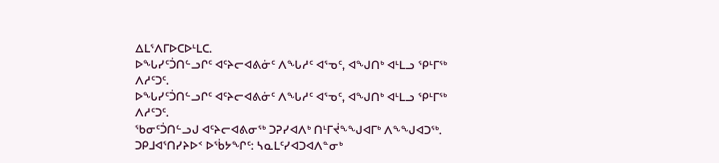ᐃᒪᕐᐱᒥᐅᑕᐅᒻᒪᑕ.
ᐅᖓᓯᑦᑑᑎᓪᓗᒋᑦ ᐊᑦᔨᓕᐊᕕᓃᑦ ᐱᖓᓱᑦ ᐊᕐᓀᑦ, ᐊᖑᑎᒃ ᐊᒻᒪᓗ ᕿᒻᒥᖅ ᐱᓱᑦᑐᑦ.
ᐅᖓᓯᑦᑑᑎᓪᓗᒋᑦ ᐊᑦᔨᓕᐊᕕᓃᑦ ᐱᖓᓱᑦ ᐊᕐᓀᑦ, ᐊᖑᑎᒃ ᐊᒻᒪᓗ ᕿᒻᒥᖅ ᐱᓱᑦᑐᑦ.
ᖃᓂᑦᑑᑎᓪᓗᒍ ᐊᑦᔨᓕᐊᕕᓂᖅ ᑐᕈᓯᐊᐱᒃ ᑎᒻᒥᔫᖕᖑᐊᒥᒃ ᐱᖕᖑᐊᑐᖅ.
ᑐᑭᒧᐊᕐᑎᓯᔨᐅᑉ ᐅᖄᔭᖏᑦ: ᓴᓇᒪᑦᓯᐊᑐᐊᐱᓐᓂᒃ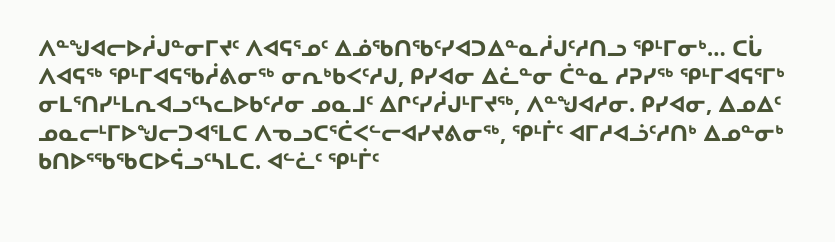ᐱᓐᖑᐊᓕᐅᓲᒍᓐᓂᒥᔪᑦ ᐱᐊᕋᕐᓄᑦ ᐃᓅᖃᑎᖃᑦᓯᐊᑐᐃᓐᓇᓲᒍᑦᓱᑎᓗ ᕿᒻᒥᓂᒃ… ᑕᒑ ᐱᐊᕋᖅ ᕿᒻᒥᐊᕋᖃᓲᕕᓂᖅ ᓂᕆᒃᑲᐸᑦᓱᒍ, ᑭᓯᐊᓂ ᐃᓛᓐᓂ ᑖᓐᓇ ᓱᕈᓯᖅ ᕿᒻᒥᐊᕋᕐᒥᒃ ᓂᒪᕐᑎᓯᒻᒪᕆᐊᓗᑦᓴᓚᐅᑲᑦᓱᓂ ᓄᓇᒧᑦ ᐃᒋᑦᓯᓲᒍᒻᒥᔪᖅ, ᐱᓐᖑᐊᓱᓂ. ᑭᓯᐊᓂ, ᐃᓄᐃᑦ ᓄᓇᓕᒻᒥᐅᖑᓕᑐᐊᕐᒪᑕ ᐱᓀᓗᑕᕐᑖᐸᓪᓕᐊᓯᔪᕕᓂᖅ, ᕿᒻᒦᑦ ᐊᒥᓱᐊᓘᑦᓱᑎᒃ ᐃᓄᓐᓂᒃ ᑲᑎᐅᕐᖃᖃᑕᐅᕌᓗᑦᓴᒪᑕ. ᐊᓪᓛᑦ ᕿᒻᒦᑦ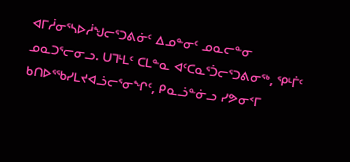ᐊᒥᓲᓂᕐᓴᐅᓲᖑᓕᕐᑐᕕᓃᑦ ᐃᓄᓐᓂᑦ ᓄᓇᓕᓐᓂ ᓄᓇᑐᕐᓕᓂᓗ. ᑌᒣᒻᒪᑦ ᑕᒪᓐᓇ ᐊᑦᑕᓇᕐᑑᓕᕐᑐᕕᓂᖅ, ᕿᒻᒦᑦ ᑲᑎᐅᕐᖃᓯᒪᔪᐊᓘᓕᕐᓂᖏᑦ, ᑭᓇᓘᓐᓃᓗ ᓯᕗᓂᑉᒥ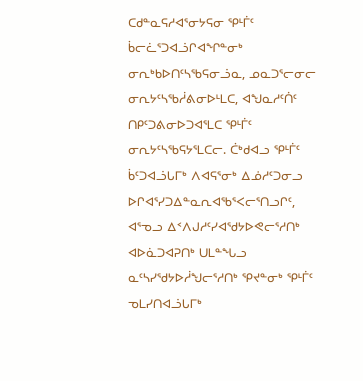ᑕᑯᓐᓇᕋᓱᐊᕐᓂᔭᕋᓂ ᕿᒻᒦᑦ ᑳᓕᓛᕐᑐᐊᓘᒋᐊᖏᓐᓂᒃ ᓂᕆᒃᑲᐅᑎᑦᓴᖃᕋᓂᓘᓇ, ᓄᓇᑐᕐᓕᓂᓕ ᓂᕆᔭᑦᓴᖃᓲᕕᓂᐅᒻᒪᑕ, ᐊᖑᓇᓱᑦᑏᑦ ᑎᑭᑦᑐᕕᓂᐅᑐᐊᕐᒪᑕ ᕿᒻᒦᑦ ᓂᕆᔭᑦᓴᖃᕋᔭᕐᒪᑕᓕ. ᑖᒃᑯᐊᓗ ᕿᒻᒦᑦ ᑳᑦᑐᐊᓘᒐᒥᒃ ᐱᐊᕋᕐᓂᒃ ᐃᓅᓱᑦᑐᓂᓗ ᐅᒋᐊᕐᓯᑐᐃᓐᓇᕆᐊᖃᕐᐸᓕᕐᑎᓗᒋᑦ, ᐊᕐᓀᓗ ᐃᑉᐱᒍᓱᑦᓯᐊᖁᔭᐅᕙᓕᕐᓱᑎᒃ ᐊᐅᓈᑐᐊᕈᑎᒃ ᑌᒪᓐᖓᓗ ᓇᑦᓴᓯᖁᔭᐅᓲᖑᓕᕐᓱᑎᒃ ᕿᔪᓐᓂᒃ ᕿᒻᒦᑦ ᓀᒪᓯᑎᐊᓘᒐᒥᒃ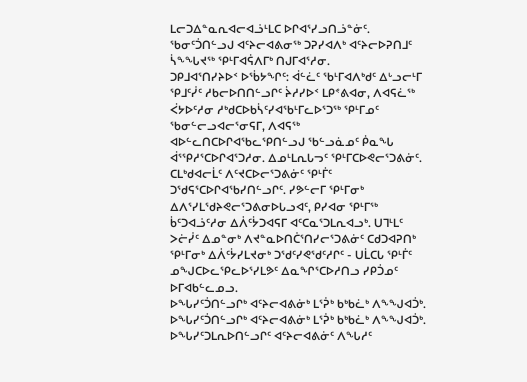ᒪᓕᑐᐃᓐᓇᕆᐊᓕᐊᓘᒻᒪᑕ ᐅᒋᐊᕐᓯᓗᑎᓘᓐᓃᑦ.
ᖃᓂᑦᑑᑎᓪᓗᒍ ᐊᑦᔨᓕᐊᕕᓂᖅ ᑐᕈᓯᐊᐱᒃ ᐊᑦᔨᓕᐅᕈᑎᒧᑦ ᓵᖕᖓᔪᖅ ᕿᒻᒥᐊᕌᐱᒥᒃ ᑎᒍᒥᐊᕐᓱᓂ.
ᑐᑭᒧᐊᕐᑎᓯᔨᐅᑉ ᐅᖄᔭᖏᑦ: ᐋᓪᓛᑦ ᖃᒻᒥᐊᐱᒃᑯᑦ ᐃᒡᓗᓕᒻᒥ ᕿᒧᑦᓰᑦ ᓱᑲᓕᐅᑎᑎᓪᓗᒋᑦ ᔩᓱᓯᐅᑉ ᒪᑭᕝᕕᐊᓂ, ᐱᐊᕋᓛᖅ ᐹᔭᐅᑦᓱᓂ ᓱᒃᑯᑕᐅᑲᓵᑦᓯᐊᖃᒻᒥᓚᐅᕐᑐᖅ ᕿᒻᒥᓄᑦ ᖃᓂᓪᓕᓗᐊᓕᕐᓂᕋᒥ, ᐱᐊᕋᖅ ᐊᐅᓪᓚᑎᑕᐅᒋᐊᖃᓚᕿᑎᓪᓗᒍ ᖃᓪᓗᓈᓄᑦ ᑮᓇᖓ ᐋᕐᕿᓱᕐᑕᐅᒋᐊᕐᑐᓱᓂ. ᐃᓄᒻᒪᕆᒐᓓᑦ ᕿᒻᒥᑕᐅᕙᓕᕐᑐᕕᓃᑦ. ᑕᒪᒃᑯᐊᓕᒫᑦ ᐱᑦᔪᑕᐅᓕᕐᑐᕕᓃᑦ ᕿᒻᒦᑦ ᑐᖁᕋᕐᑕᐅᒋᐊᖃᓯᑎᓪᓗᒋᑦ. ᓯᕗᓪᓕᒥ ᕿᒻᒥᓂᒃ ᐃᐱᕐᓯᒪᖁᔨᕙᓕᕐᑐᕕᓂᐅᒐᓗᐊᑦ, ᑭᓯᐊᓂ ᕿᒻᒥᖅ ᑳᑦᑐᐊᓘᑦᓱᓂ ᐃᐲᑦᔮᑐᐊᕋᒥ ᐊᑦᑕᓇᕐᑐᒪᕆᐊᓗᒃ. ᑌᒣᒻᒪᑦ ᐳᓖᓰᑦ ᐃᓄᓐᓂᒃ ᐱᔪᓐᓇᐅᑎᑖᕐᑎᓯᓕᕐᑐᕕᓃᑦ ᑕᑯᑐᐊᕈᑎᒃ ᕿᒻᒥᓂᒃ ᐃᐲᑦᔮᓯᒪᔪᓂᒃ ᑐᖁᑦᓯᕙᖁᑦᓱᒋᑦ - ᑌᒫᑕᒐ ᕿᒻᒦᑦ ᓄᖑᑕᐅᓚᕿᓚᐅᕐᓯᒪᕗᑦ ᐃᓇᖏᕐᑕᐅᓱᑎᓗ ᓯᑭᑑᓄᑦ ᐅᒥᐊᑲᓪᓚᓄᓗ.
ᐅᖓᓯᑦᑑᑎᓪᓗᒋᒃ ᐊᑦᔨᓕᐊᕕᓃᒃ ᒪᕐᕉᒃ ᑲᒃᑲᓛᒃ ᐱᖕᖑᐊᑑᒃ.
ᐅᖓᓯᑦᑑᑎᓪᓗᒋᒃ ᐊᑦᔨᓕᐊᕕᓃᒃ ᒪᕐᕉᒃ ᑲᒃᑲᓛᒃ ᐱᖕᖑᐊᑑᒃ.
ᐅᖓᓯᑦᑐᒪᕆᐅᑎᓪᓗᒋᑦ ᐊᑦᔨᓕᐊᕕᓃᑦ ᐱᖓᓱᑦ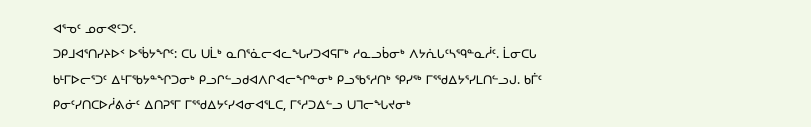ᐊᕐᓀᑦ ᓄᓂᕙᑦᑐᑦ.
ᑐᑭᒧᐊᕐᑎᓯᔨᐅᑉ ᐅᖄᔭᖏᑦ: ᑕᒐ ᑌᒫᒃ ᓇᑎᕐᓈᓕᐊᓚᖓᓯᑐᐊᕋᒥᒃ ᓱᓇᓗᑳᓂᒃ ᐱᔭᕇᒐᑦᓴᙯᓐᓇᓲᑦ. ᒫᓂᑕᒐ ᑲᒻᒥᐅᓕᕐᑐᑦ ᐃᒻᒥᖃᔭᓐᖏᑐᓂᒃ ᑭᓗᒋᓪᓗᑯᐊᐱᒋᐊᓕᖏᓐᓂᒃ ᑭᓗᖃᕐᓱᑎᒃ ᕿᓯᖅ ᒥᕐᖁᐃᔭᕐᓯᒪᑎᓪᓗᒍ. ᑲᒦᑦ ᑭᓂᑦᓯᑎᑕᐅᓲᕕᓃᑦ ᐃᑎᕈᕐᒥ ᒥᕐᖁᐃᔭᑦᓯᐊᓂᐊᕐᒪᑕ, ᒥᕐᓱᑐᐃᓪᓗ ᑌᒣᓕᖓᔪᓂᒃ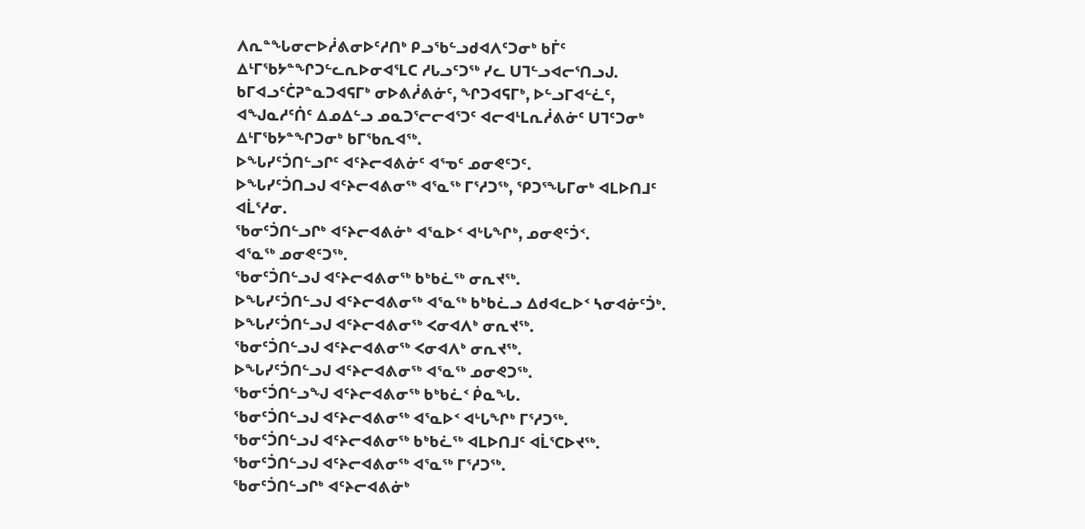ᐱᕆᓐᖓᓂᓕᐅᓲᕕᓂᐅᑦᓱᑎᒃ ᑭᓗᖃᓪᓗᑯᐊᐱᑦᑐᓂᒃ ᑲᒦᑦ ᐃᒻᒥᖃᔭᓐᖏᑐᓪᓚᕆᐅᓂᐊᕐᒪᑕ ᓱᒐᓗᑦᑐᖅ ᓯᓚ ᑌᒣᓪᓗᐊᓕᕐᑎᓗᒍ. ᑲᒥᐊᓗᑦᑖᕈᓐᓇᑐᐊᕋᒥᒃ ᓂᐅᕕᓲᕕᓃᑦ, ᖏᑐᐊᕋᒥᒃ, ᐅᓪᓗᒥᐊᓪᓛᑦ, ᐊᖑᓇᓱᑦᑏᑦ ᐃᓄᐃᓪᓗ ᓄᓇᑐᕐᓕᓕᐊᕐᑐᑦ ᐊᓕᐊᒻᒪᕆᓲᕕᓃᑦ ᑌᒣᑦᑐᓂᒃ ᐃᒻᒥᖃᔭᓐᖏᑐᓂᒃ ᑲᒥᖃᕆᐊᖅ.
ᐅᖓᓯᑦᑑᑎᓪᓗᒋᑦ ᐊᑦᔨᓕᐊᕕᓃᑦ ᐊᕐᓀᑦ ᓄᓂᕙᑦᑐᑦ.
ᐅᖓᓯᑦᑑᑎᓗᒍ ᐊᑦᔨᓕᐊᕕᓂᖅ ᐊᕐᓇᖅ ᒥᕐᓱᑐᖅ, ᕿᑐᕐᖓᒥᓂᒃ ᐊᒪᐅᑎᒧᑦ ᐊᒫᕐᓱᓂ.
ᖃᓂᑦᑑᑎᓪᓗᒋᒃ ᐊᑦᔨᓕᐊᕕᓃᒃ ᐊᕐᓇᐅᑉ ᐊᒡᒐᖏᒃ, ᓄᓂᕙᑦᑑᑉ.
ᐊᕐᓇᖅ ᓄᓂᕙᑦᑐᖅ.
ᖃᓂᑦᑑᑎᓪᓗᒍ ᐊᑦᔨᓕᐊᕕᓂᖅ ᑲᒃᑲᓛᖅ ᓂᕆᔪᖅ.
ᐅᖓᓯᑦᑑᑎᓪᓗᒍ ᐊᑦᔨᓕᐊᕕᓂᖅ ᐊᕐᓇᖅ ᑲᒃᑲᓛᓗ ᐃᑯᐊᓚᐅᑉ ᓴᓂᐊᓃᑦᑑᒃ.
ᐅᖓᓯᑦᑑᑎᓪᓗᒍ ᐊᑦᔨᓕᐊᕕᓂᖅ ᐸᓂᐊᐱᒃ ᓂᕆᔪᖅ.
ᖃᓂᑦᑑᑎᓪᓗᒍ ᐊᑦᔨᓕᐊᕕᓂᖅ ᐸᓂᐊᐱᒃ ᓂᕆᔪᖅ.
ᐅᖓᓯᑦᑑᑎᓪᓗᒍ ᐊᑦᔨᓕᐊᕕᓂᖅ ᐊᕐᓇᖅ ᓄᓂᕙᑐᖅ.
ᖃᓂᑦᑑᑎᓪᓗᖑ ᐊᑦᔨᓕᐊᕕᓂᖅ ᑲᒃᑲᓛᑉ ᑮᓇᖓ.
ᖃᓂᑦᑑᑎᓪᓗᒍ ᐊᑦᔨᓕᐊᕕᓂᖅ ᐊᕐᓇᐅᑉ ᐊᒡᒐᖏᒃ ᒥᕐᓱᑐᖅ.
ᖃᓂᑦᑑᑎᓪᓗᒍ ᐊᑦᔨᓕᐊᕕᓂᖅ ᑲᒃᑲᓛᖅ ᐊᒪᐅᑎᒧᑦ ᐊᒫᕐᑕᐅᔪᖅ.
ᖃᓂᑦᑑᑎᓪᓗᒍ ᐊᑦᔨᓕᐊᕕᓂᖅ ᐊᕐᓇᖅ ᒥᕐᓱᑐᖅ.
ᖃᓂᑦᑑᑎᓪᓗᒋᒃ ᐊᑦᔨᓕᐊᕕᓃᒃ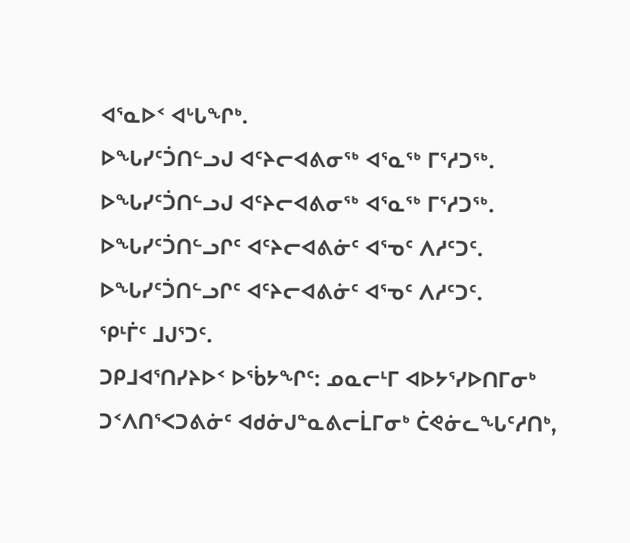ᐊᕐᓇᐅᑉ ᐊᒡᒐᖏᒃ.
ᐅᖓᓯᑦᑑᑎᓪᓗᒍ ᐊᑦᔨᓕᐊᕕᓂᖅ ᐊᕐᓇᖅ ᒥᕐᓱᑐᖅ.
ᐅᖓᓯᑦᑑᑎᓪᓗᒍ ᐊᑦᔨᓕᐊᕕᓂᖅ ᐊᕐᓇᖅ ᒥᕐᓱᑐᖅ.
ᐅᖓᓯᑦᑑᑎᓪᓗᒋᑦ ᐊᑦᔨᓕᐊᕕᓃᑦ ᐊᕐᓀᑦ ᐱᓱᑦᑐᑦ.
ᐅᖓᓯᑦᑑᑎᓪᓗᒋᑦ ᐊᑦᔨᓕᐊᕕᓃᑦ ᐊᕐᓀᑦ ᐱᓱᑦᑐᑦ.
ᕿᒻᒦᑦ ᒧᒍᕐᑐᑦ.
ᑐᑭᒧᐊᕐᑎᓯᔨᐅᑉ ᐅᖄᔭᖏᑦ: ᓄᓇᓕᒻᒥ ᐊᐅᔭᕐᓯᐅᑎᒥᓂᒃ ᑐᑉᐱᑎᕐᐸᑐᕕᓃᑦ ᐊᑯᓃᒍᓐᓇᕕᓕᒫᒥᓂᒃ ᑖᕙᓃᓚᖓᑦᓱᑎᒃ,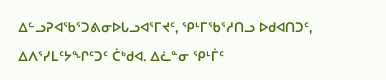ᐃᓪᓗᕈᐊᖃᕐᑐᕕᓂᐅᒐᓗᐊᕐᒥᔪᑦ, ᕿᒻᒥᖃᕐᓱᑎᓗ ᐅᑯᐊᑎᑐᑦ, ᐃᐱᕐᓯᒪᑦᔭᖏᑦᑐᑦ ᑖᒃᑯᐊ. ᐃᓛᓐᓂ ᕿᒻᒦᑦ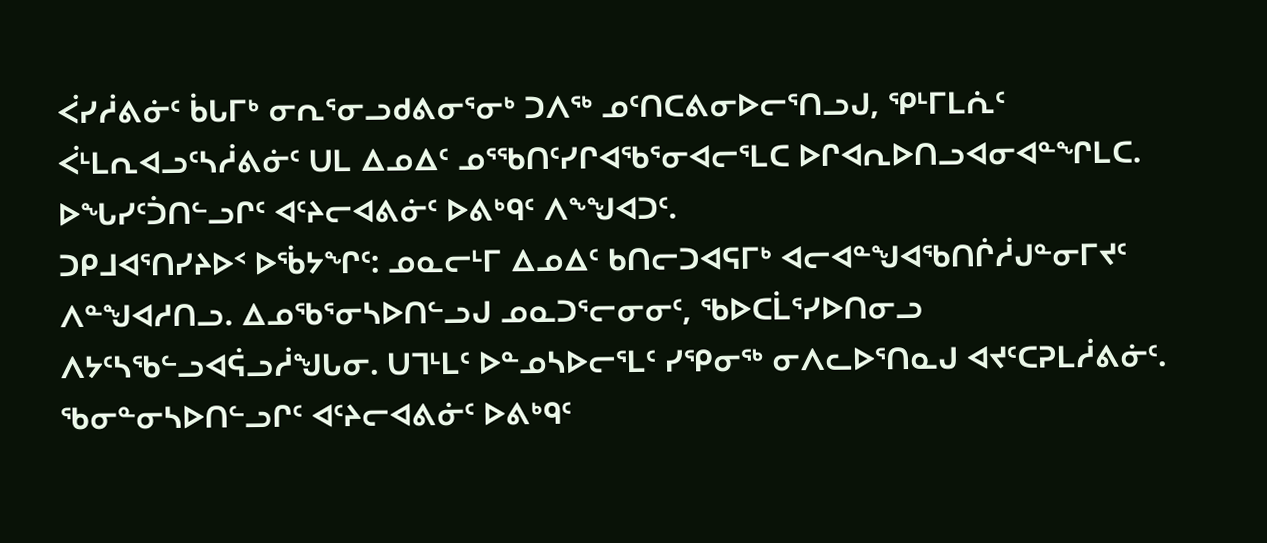ᐹᓯᓲᕕᓃᑦ ᑳᒐᒥᒃ ᓂᕆᕐᓂᓗᑯᕕᓂᕐᓂᒃ ᑐᐱᖅ ᓄᑦᑎᑕᕕᓂᐅᓕᕐᑎᓗᒍ, ᕿᒻᒥᒪᕇᑦ ᐹᒻᒪᕆᐊᓗᑦᓴᓲᕕᓃᑦ ᑌᒪ ᐃᓄᐃᑦ ᓄᕐᖃᑎᑦᓯᒋᐊᖃᕐᓂᐊᓕᕐᒪᑕ ᐅᒋᐊᕆᐅᑎᓗᐊᓂᐊᓐᖏᒪᑕ.
ᐅᖓᓯᑦᑑᑎᓪᓗᒋᑦ ᐊᑦᔨᓕᐊᕕᓃᑦ ᐅᕕᒃᑫᑦ ᐱᖕᖑᐊᑐᑦ.
ᑐᑭᒧᐊᕐᑎᓯᔨᐅᑉ ᐅᖄᔭᖏᑦ: ᓄᓇᓕᒻᒥ ᐃᓄᐃᑦ ᑲᑎᓕᑐᐊᕋᒥᒃ ᐊᓕᐊᓐᖑᐊᖃᑎᒌᓲᒍᓐᓂᒥᔪᑦ ᐱᓐᖑᐊᓱᑎᓗ. ᐃᓄᖃᕐᓂᓴᐅᑎᓪᓗᒍ ᓄᓇᑐᕐᓕᓂᓂᑦ, ᖃᐅᑕᒫᕐᓯᐅᑎᓂᓗ ᐱᔭᑦᓴᖃᓪᓗᐊᕌᓗᓲᖑᒐᓂ. ᑌᒣᒻᒪᑦ ᐅᓐᓄᓴᐅᓕᕐᒪᑦ ᓯᕿᓂᖅ ᓂᐱᓚᐅᕐᑎᓇᒍ ᐊᔪᑦᑕᕈᒪᓲᕕᓃᑦ.
ᖃᓂᓐᓂᓴᐅᑎᓪᓗᒋᑦ ᐊᑦᔨᓕᐊᕕᓃᑦ ᐅᕕᒃᑫᑦ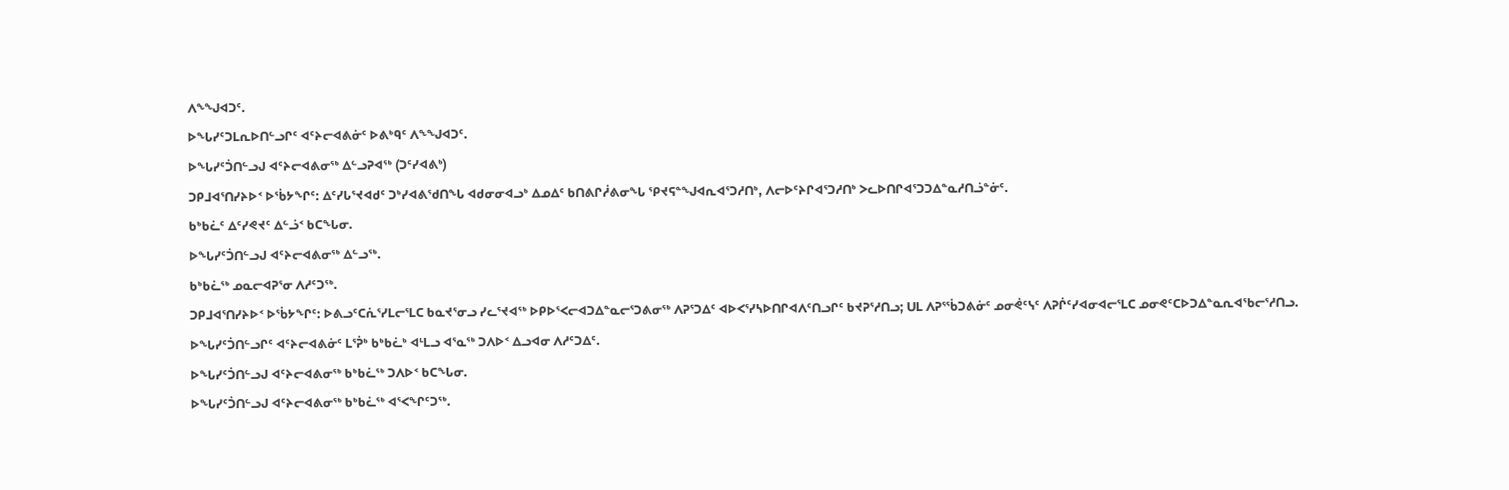ᐱᖕᖑᐊᑐᑦ.
ᐅᖓᓯᑦᑐᒪᕆᐅᑎᓪᓗᒋᑦ ᐊᑦᔨᓕᐊᕕᓃᑦ ᐅᕕᒃᑫᑦ ᐱᖕᖑᐊᑐᑦ.
ᐅᖓᓯᑦᑑᑎᓪᓗᒍ ᐊᑦᔨᓕᐊᕕᓂᖅ ᐃᓪᓗᕈᐊᖅ (ᑐᑦᓯᐊᕕᒃ)
ᑐᑭᒧᐊᕐᑎᓯᔨᐅᑉ ᐅᖄᔭᖏᑦ: ᐃᑦᓯᒐᕐᔪᐊᑯᑦ ᑐᒃᓯᐊᕕᖁᑎᖓ ᐊᑯᓂᓂᐊᓗᒃ ᐃᓄᐃᑦ ᑲᑎᕕᒋᓲᕕᓂᖓ ᕿᔪᕋᓐᖑᐊᕆᐊᕐᑐᓱᑎᒃ, ᐱᓕᐅᑦᔨᒋᐊᕐᑐᓱᑎᒃ ᐳᓚᐅᑎᒋᐊᕐᑐᑐᐃᓐᓇᓱᑎᓘᓐᓃᑦ.
ᑲᒃᑲᓛᑦ ᐃᑦᓯᕙᔪᑦ ᐃᓪᓘᑉ ᑲᑕᖓᓂ.
ᐅᖓᓯᑦᑑᑎᓪᓗᒍ ᐊᑦᔨᓕᐊᕕᓂᖅ ᐃᓪᓗᖅ.
ᑲᒃᑲᓛᖅ ᓄᓇᓕᐊᕈᕐᓂ ᐱᓱᑦᑐᖅ.
ᑐᑭᒧᐊᕐᑎᓯᔨᐅᑉ ᐅᖄᔭᖏᑦ: ᐅᕕᓗᑦᑕᕇᕐᓯᒪᓕᕐᒪᑕ ᑲᓇᔪᕐᓂᓗ ᓯᓚᕐᔪᐊᖅ ᐅᑭᐅᕐᐸᓕᐊᑐᐃᓐᓇᓕᕐᑐᕕᓂᖅ ᐱᕈᕐᑐᐃᑦ ᐊᐅᐸᕐᓯᓴᐅᑎᒋᐊᐱᑦᑎᓗᒋᑦ ᑲᔪᕈᕐᓱᑎᓗ; ᑌᒪ ᐱᕈᕐᖄᑐᕕᓃᑦ ᓄᓂᕚᑦᓭᑦ ᐱᕈᒌᑦᓯᐊᓂᐊᓕᕐᒪᑕ ᓄᓂᕙᑦᑕᐅᑐᐃᓐᓇᕆᐊᖃᓕᕐᓱᑎᓗ.
ᐅᖓᓯᑦᑑᑎᓪᓗᒋᑦ ᐊᑦᔨᓕᐊᕕᓃᑦ ᒪᕐᕉᒃ ᑲᒃᑲᓛᒃ ᐊᒻᒪᓗ ᐊᕐᓇᖅ ᑐᐱᐅᑉ ᐃᓗᐊᓂ ᐱᓱᑦᑐᐃᑦ.
ᐅᖓᓯᑦᑑᑎᓪᓗᒍ ᐊᑦᔨᓕᐊᕕᓂᖅ ᑲᒃᑲᓛᖅ ᑐᐱᐅᑉ ᑲᑕᖓᓂ.
ᐅᖓᓯᑦᑑᑎᓪᓗᒍ ᐊᑦᔨᓕᐊᕕᓂᖅ ᑲᒃᑲᓛᖅ ᐊᕐᐸᖏᑦᑐᖅ.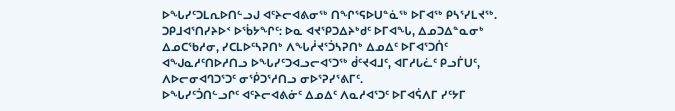ᐅᖓᓯᑦᑐᒪᕆᐅᑎᓪᓗᒍ ᐊᑦᔨᓕᐊᕕᓂᖅ ᑎᖏᕐᕋᐅᑌᓐᓈᖅ ᐅᒥᐊᖅ ᑭᓴᕐᓯᒪᔪᖅ.
ᑐᑭᒧᐊᕐᑎᓯᔨᐅᑉ ᐅᖄᔭᖏᑦ: ᐅᓇ ᐊᔪᕿᑐᐃᔨᒃᑯᑦ ᐅᒥᐊᖓ, ᐃᓄᑐᐃᓐᓇᓂᒃ ᐃᓄᑕᖃᓱᓂ, ᓯᑕᒪᐅᑦᓴᕈᑎᒃ ᐱᖓᓲᔪᕐᑑᓴᕈᑎᒃ ᐃᓄᐃᑦ ᐅᒥᐊᕐᑐᑏᑦ ᐊᖑᓇᓱᑦᑎᐅᓱᑎᓗ ᐅᖓᓯᑦᑐᐊᓗᓕᐊᕐᑐᖅ ᑰᑦᔪᐊᒧᑦ, ᐊᒥᓱᒐᓛᑦ ᑭᓗᒦᑌᑦ, ᐱᐅᓕᓂᐊᒉᑐᕐᑐᑦ ᓂᖀᑐᕐᓱᑎᓗ ᓂᐅᕐᕈᓯᕐᕕᒥᑦ.
ᐅᖓᓯᑦᑑᑎᓪᓗᒋᑦ ᐊᑦᔨᓕᐊᕕᓃᑦ ᐃᓄᐃᑦ ᐱᓇᓱᐊᕐᑐᑦ ᐅᒥᐊᕌᐱᒥ ᓯᑦᔭᒥ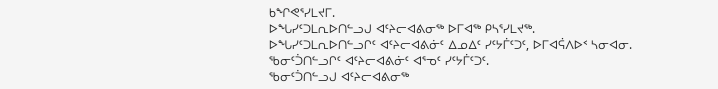ᑲᖏᕙᕐᓯᒪᔪᒥ.
ᐅᖓᓯᑦᑐᒪᕆᐅᑎᓪᓗᒍ ᐊᑦᔨᓕᐊᕕᓂᖅ ᐅᒥᐊᖅ ᑭᓴᕐᓯᒪᔪᖅ.
ᐅᖓᓯᑦᑐᒪᕆᐅᑎᓪᓗᒋᑦ ᐊᑦᔨᓕᐊᕕᓃᑦ ᐃᓄᐃᑦ ᓯᑦᔭᒦᑦᑐᑦ, ᐅᒥᐊᕌᐱᐅᑉ ᓴᓂᐊᓂ.
ᖃᓂᑦᑑᑎᓪᓗᒋᑦ ᐊᑦᔨᓕᐊᕕᓃᑦ ᐊᕐᓀᑦ ᓯᑦᔭᒦᑦᑐᑦ.
ᖃᓂᑦᑑᑎᓪᓗᒍ ᐊᑦᔨᓕᐊᕕᓂᖅ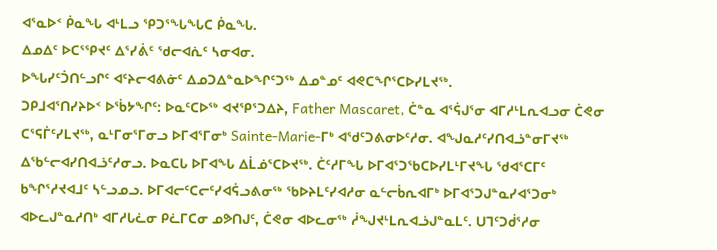ᐊᕐᓇᐅᑉ ᑮᓇᖓ ᐊᒻᒪᓗ ᕿᑐᕐᖓᖓᑕ ᑮᓇᖓ.
ᐃᓄᐃᑦ ᐅᑕᕐᕿᔪᑦ ᐃᕐᓯᕖᑦ ᖁᓕᐊᕇᑦ ᓴᓂᐊᓂ.
ᐅᖓᓯᑦᑑᑎᓪᓗᒋᑦ ᐊᑦᔨᓕᐊᕕᓃᑦ ᐃᓄᑐᐃᓐᓇᐅᖏᑦᑐᖅ ᐃᓄᓐᓄᑦ ᐊᕙᑕᖏᕐᑕᐅᓯᒪᔪᖅ.
ᑐᑭᒧᐊᕐᑎᓯᔨᐅᑉ ᐅᖄᔭᖏᑦ: ᐅᓇᑦᑕᐅᖅ ᐊᔪᕿᕐᑐᐃᔨ, Father Mascaret, ᑖᓐᓇ ᐊᕐᕌᒍᕐᓂ ᐊᒥᓱᒻᒪᕆᐊᓗᓂ ᑖᕙᓂ ᑕᕐᕋᒦᑦᓯᒪᔪᖅ, ᓇᒻᒥᓂᕐᒥᓂᓗ ᐅᒥᐊᕐᒥᓂᒃ Sainte-Marie-ᒥᒃ ᐊᖁᑦᑐᕕᓂᐅᑦᓱᓂ. ᐊᖑᓇᓱᑦᓯᑎᐊᓘᓐᓂᒥᔪᖅ ᐃᖃᓪᓕᐊᓯᑎᐊᓘᑦᓱᓂᓗ. ᐅᓇᑕᒐ ᐅᒥᐊᖓ ᐃᒫᓅᕐᑕᐅᔪᖅ. ᑖᑦᓱᒥᖓ ᐅᒥᐊᕐᑐᖃᑕᐅᓯᒪᒻᒥᔪᖓ ᖁᐊᕐᑕᒥᑦ ᑲᖏᕐᓱᔪᐊᒧᑦ ᓴᓪᓗᓄᓗ. ᐅᒥᐊᓕᑦᑕᓕᑦᓯᐊᕌᓗᕕᓂᖅ ᖃᐅᔨᒪᑦᓯᐊᓱᓂ ᓇᓪᓕᑳᕆᐊᒥᒃ ᐅᒥᐊᕐᑐᒍᓐᓇᓯᐊᕐᑐᓂᒃ ᐊᐅᓚᒍᓐᓇᓱᑎᒃ ᐊᒥᓱᒐᓛᓂ ᑭᓛᒥᑕᓂ ᓄᕗᑎᒍᑦ, ᑖᕙᓂ ᐊᐅᓚᓂᖅ ᓲᖑᔪᒻᒪᕆᐊᓘᒍᓐᓇᒪᑦ. ᑌᒣᑦᑐᑰᕐᓱᓂ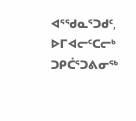ᐊᕐᖁᓇᕐᑐᑯᑦ, ᐅᒥᐊᓕᑦᑕᓕᒃ ᑐᑭᑖᕐᑐᕕᓂᖅ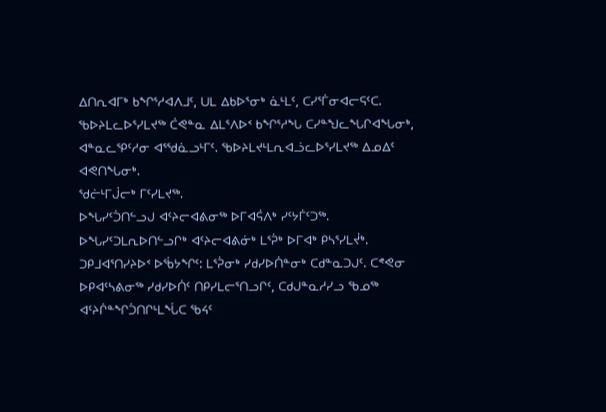ᐃᑎᕆᐊᒥᒃ ᑲᖏᕐᓱᐊᐱᒧᑦ, ᑌᒪ ᐃᑲᐅᕐᓂᒃ ᓈᒻᒪᑦ, ᑕᓯᕐᒦᓂᐊᓕᕋᑦᑕ. ᖃᐅᔨᒪᓚᐅᕐᓯᒪᔪᖅ ᑖᕙᓐᓇ ᐃᒪᕐᐱᐅᑉ ᑲᖏᕐᓱᖓ ᑕᓯᓐᖑᓚᖓᒋᐊᖓᓂᒃ, ᐊᓐᓇᓚᕿᑦᓱᓂ ᐊᕐᖁᓈᓗᒻᒥᑦ. ᖃᐅᔨᒪᔪᒻᒪᕆᐊᓘᓚᐅᕐᓯᒪᔪᖅ ᐃᓄᐃᑦ ᐊᕙᑎᖓᓂᒃ.
ᖁᓖᒻᒥᒎᓕᒃ ᒥᑦᓯᒪᔪᖅ.
ᐅᖓᓯᑦᑑᑎᓪᓗᒍ ᐊᑦᔨᓕᐊᕕᓂᖅ ᐅᒥᐊᕌᐱᒃ ᓯᑦᔭᒦᑦᑐᖅ.
ᐅᖓᓯᑦᑐᒪᕆᐅᑎᓪᓗᒋᒃ ᐊᑦᔨᓕᐊᕕᓃᒃ ᒪᕐᕉᒃ ᐅᒥᐊᒃ ᑭᓴᕐᓯᒪᔫᒃ.
ᑐᑭᒧᐊᕐᑎᓯᔨᐅᑉ ᐅᖄᔭᖏᑦ: ᒪᕐᕉᓂᒃ ᓯᑯᓯᐅᑏᓐᓂᒃ ᑕᑯᓐᓇᑐᒍᑦ. ᑕᕝᕙᓂ ᐅᑭᐊᑦᓴᕕᓂᖅ ᓯᑯᓯᐅᑏᑦ ᑎᑭᓯᒪᓕᕐᑎᓗᒋᑦ, ᑕᑯᒍᓐᓇᓱᓯᓗ ᖃᓄᖅ ᐊᑦᔨᒌᓐᖏᑑᑎᒋᒻᒪᖔᑕ ᖃᔦᑦ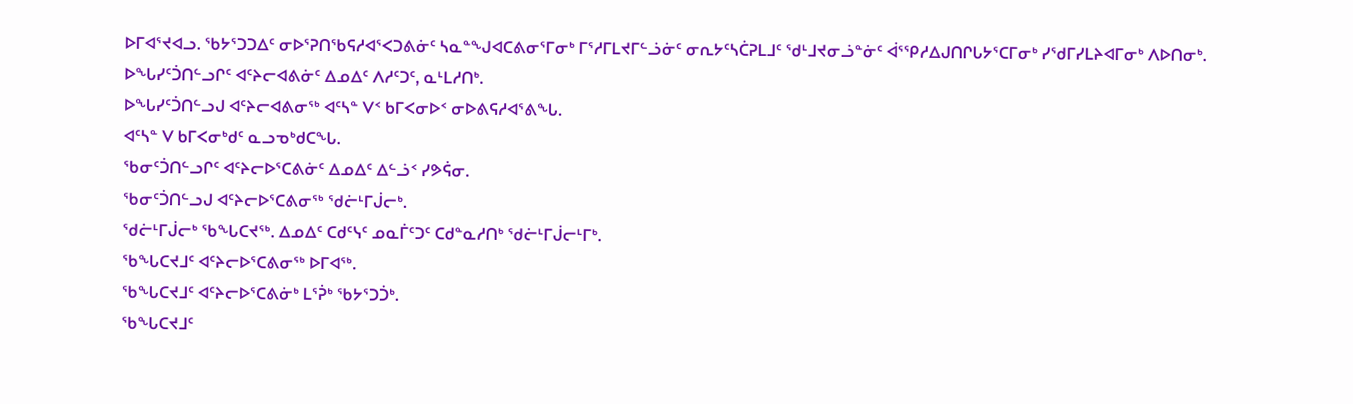ᐅᒥᐊᕐᔪᐊᓗ. ᖃᔭᕐᑐᑐᐃᑦ ᓂᐅᕐᕈᑎᖃᕋᓱᐊᕐᐸᑐᕕᓃᑦ ᓴᓇᓐᖑᐊᑕᕕᓂᕐᒥᓂᒃ ᒥᕐᓱᒥᒪᔪᒥᓪᓘᓃᑦ ᓂᕆᔭᑦᓴᑖᕈᒪᒧᑦ ᖁᒻᒧᔪᓂᓘᓐᓃᑦ ᐋᕐᕿᓱᐃᒍᑎᒋᒐᔭᕐᑕᒥᓂᒃ ᓯᖁᒥᓯᒪᔨᐊᒥᓂᒃ ᐱᐅᑎᓂᒃ.
ᐅᖓᓯᑦᑑᑎᓪᓗᒋᑦ ᐊᑦᔨᓕᐊᕕᓃᑦ ᐃᓄᐃᑦ ᐱᓱᑦᑐᑦ, ᓇᒻᒪᓱᑎᒃ.
ᐅᖓᓯᑦᑑᑎᓪᓗᒍ ᐊᑦᔨᓕᐊᕕᓂᖅ ᐊᑦᓴᓐ ᐯᑉ ᑲᒥᐸᓂᐅᑉ ᓂᐅᕕᕋᓱᐊᕐᕕᖓ.
ᐊᑦᓴᓐ ᐯ ᑲᒥᐸᓂᒃᑯᑦ ᓇᓗᓀᒃᑯᑕᖓ.
ᖃᓂᑦᑑᑎᓪᓗᒋᑦ ᐊᑦᔨᓕᐅᕐᑕᕕᓃᑦ ᐃᓄᐃᑦ ᐃᓪᓘᑉ ᓯᕗᕌᓂ.
ᖃᓂᑦᑑᑎᓪᓗᒍ ᐊᑦᔨᓕᐅᕐᑕᕕᓂᖅ ᖁᓖᒻᒥᒎᓕᒃ.
ᖁᓖᒻᒥᒎᓕᒃ ᖃᖓᑕᔪᖅ. ᐃᓄᐃᑦ ᑕᑯᑦᓭᑦ ᓄᓇᒦᑦᑐᑦ ᑕᑯᓐᓇᓱᑎᒃ ᖁᓖᒻᒥᒎᓕᒻᒥᒃ.
ᖃᖓᑕᔪᒧᑦ ᐊᑦᔨᓕᐅᕐᑕᕕᓂᖅ ᐅᒥᐊᖅ.
ᖃᖓᑕᔪᒧᑦ ᐊᑦᔨᓕᐅᕐᑕᕕᓃᒃ ᒪᕐᕉᒃ ᖃᔭᕐᑐᑑᒃ.
ᖃᖓᑕᔪᒧᑦ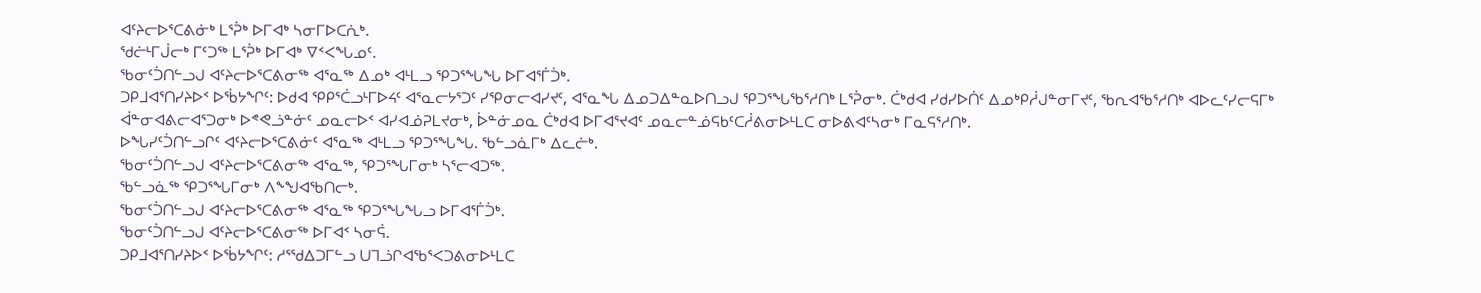ᐊᑦᔨᓕᐅᕐᑕᕕᓃᒃ ᒪᕐᕉᒃ ᐅᒥᐊᒃ ᓴᓂᒥᐅᑕᕇᒃ.
ᖁᓖᒻᒥᒎᓕᒃ ᒥᑦᑐᖅ ᒪᕐᕉᒃ ᐅᒥᐊᒃ ᐁᑉᐸᖓᓄᑦ.
ᖃᓂᑦᑑᑎᓪᓗᒍ ᐊᑦᔨᓕᐅᕐᑕᕕᓂᖅ ᐊᕐᓇᖅ ᐃᓄᒃ ᐊᒻᒪᓗ ᕿᑐᕐᖓᖓ ᐅᒥᐊᕐᒦᑑᒃ.
ᑐᑭᒧᐊᕐᑎᓯᔨᐅᑉ ᐅᖄᔭᖏᑦ: ᐅᑯᐊ ᕿᑭᕐᑖᓗᒻᒥᐅᔦᑦ ᐊᕐᓇᓕᔭᕐᑐᑦ ᓯᕿᓂᓕᐊᓯᔪᑦ, ᐊᕐᓇᖓ ᐃᓄᑐᐃᓐᓇᐅᑎᓗᒍ ᕿᑐᕐᖓᖃᕐᓱᑎᒃ ᒪᕐᕉᓂᒃ. ᑖᒃᑯᐊ ᓯᑯᓯᐅᑏᑦ ᐃᓄᒃᑭᓲᒍᓐᓂᒥᔪᑦ, ᖃᕆᐊᖃᕐᓱᑎᒃ ᐊᐅᓚᑦᓯᓕᕋᒥᒃ ᐋᓐᓂᐊᕕᓕᐊᕐᑐᓂᒃ ᐅᕝᕙᓘᓐᓃᑦ ᓄᓇᓕᐅᑉ ᐊᓯᐊᓅᕈᒪᔪᓂᒃ, ᐆᓐᓃᓄᓇ ᑖᒃᑯᐊ ᐅᒥᐊᕐᔪᐊᑦ ᓄᓇᓕᓐᓅᕋᑲᑦᑕᓲᕕᓂᐅᒻᒪᑕ ᓂᐅᕕᐊᑦᓴᓂᒃ ᒥᓇᕋᕐᓱᑎᒃ.
ᐅᖓᓯᑦᑑᑎᓪᓗᒋᑦ ᐊᑦᔨᓕᐅᕐᑕᕕᓃᑦ ᐊᕐᓇᖅ ᐊᒻᒪᓗ ᕿᑐᕐᖓᖓ. ᖃᓪᓗᓈᒥᒃ ᐃᓚᓖᒃ.
ᖃᓂᑦᑑᑎᓪᓗᒍ ᐊᑦᔨᓕᐅᕐᑕᕕᓂᖅ ᐊᕐᓇᖅ, ᕿᑐᕐᖓᒥᓂᒃ ᓴᕐᓕᐊᑐᖅ.
ᖃᓪᓗᓈᖅ ᕿᑐᕐᖓᒥᓂᒃ ᐱᖕᖑᐊᖃᑎᓕᒃ.
ᖃᓂᑦᑑᑎᓪᓗᒍ ᐊᑦᔨᓕᐅᕐᑕᕕᓂᖅ ᐊᕐᓇᖅ ᕿᑐᕐᖓᖓᓗ ᐅᒥᐊᕐᒦᑑᒃ.
ᖃᓂᑦᑑᑎᓪᓗᒍ ᐊᑦᔨᓕᐅᕐᑕᕕᓂᖅ ᐅᒥᐊᑉ ᓴᓂᕌ.
ᑐᑭᒧᐊᕐᑎᓯᔨᐅᑉ ᐅᖄᔭᖏᑦ: ᓱᕐᖁᐃᑐᒥᓪᓗ ᑌᒣᓘᒋᐊᖃᕐᐸᑐᕕᓂᐅᒻᒪᑕ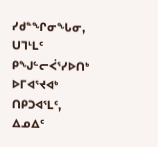ᓯᑯᓐᖏᓂᖓᓂ, ᑌᒣᒻᒪᑦ ᑭᖑᓪᓕᐹᕐᓯᐅᑎᒃ ᐅᒥᐊᕐᔪᐊᒃ ᑎᑭᑐᐊᕐᒪᑦ, ᐃᓄᐃᑦ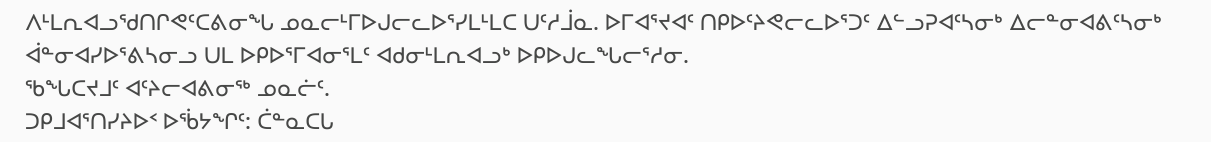ᐱᒻᒪᕆᐊᓗᖁᑎᒋᕙᑦᑕᕕᓂᖓ ᓄᓇᓕᒻᒥᐅᒍᓕᓚᐅᕐᓯᒪᒻᒪᑕ ᑌᑦᓱᒨᓇ. ᐅᒥᐊᕐᔪᐊᑦ ᑎᑭᐅᑦᔨᕙᓕᓚᐅᕐᑐᑦ ᐃᓪᓗᕈᐊᑦᓴᓂᒃ ᐃᓕᓐᓂᐊᕕᑦᓴᓂᒃ ᐋᓐᓂᐊᓯᐅᕐᕕᓴᓂᓗ ᑌᒪ ᐅᑭᐅᕐᒥᐊᓂᕐᒪᑦ ᐊᑯᓂᒻᒪᕆᐊᓗᒃ ᐅᑭᐅᒍᓚᖓᓕᕐᓱᓂ.
ᖃᖓᑕᔪᒧᑦ ᐊᑦᔨᓕᐊᕕᓂᖅ ᓄᓇᓖᑦ.
ᑐᑭᒧᐊᕐᑎᓯᔨᐅᑉ ᐅᖄᔭᖏᑦ: ᑖᓐᓇᑕᒐ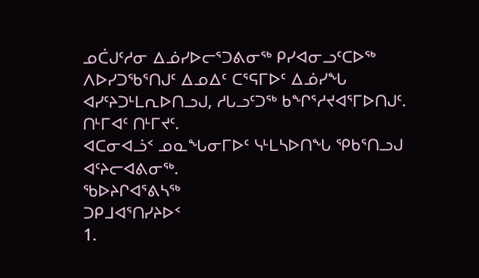ᓄᑖᒍᑦᓱᓂ ᐃᓅᓯᐅᓕᕐᑐᕕᓂᖅ ᑭᓯᐊᓂᓗᑦᑕᐅᖅ ᐱᐅᓯᑐᖃᕐᑎᒍᑦ ᐃᓄᐃᑦ ᑕᕐᕋᒥᐅᑦ ᐃᓅᓯᖓ ᐊᓯᑦᔨᑐᒻᒪᕆᐅᑎᓗᒍ, ᓱᒐᓗᑦᑐᖅ ᑲᖏᕐᓱᔪᐊᕐᒥᐅᑎᒍᑦ.
ᑎᒻᒥᐊᑦ ᑎᒻᒥᔪᑦ.
ᐊᑕᓂᐊᓘᑉ ᓄᓇᖓᓂᒥᐅᑦ ᓭᒻᒪᓴᐅᑎᖓ ᕿᑲᕐᑎᓗᒍ ᐊᑦᔨᓕᐊᕕᓂᖅ.
ᖃᐅᔨᒋᐊᕐᕕᓴᖅ
ᑐᑭᒧᐊᕐᑎᓯᔨᐅᑉ
1.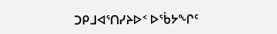ᑐᑭᒧᐊᕐᑎᓯᔨᐅᑉ ᐅᖄᔭᖏᑦ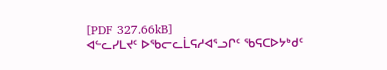[PDF 327.66kB]
ᐊᓪᓚᓯᒪᔪᑦ ᐅᖃᓕᓚᒫᕋᓱᐊᕐᓗᒋᑦ ᖃᕋᑕᐅᔭᒃᑯᑦ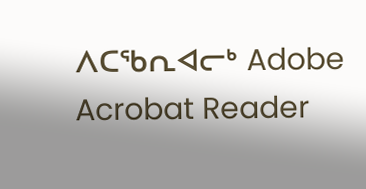ᐱᑕᖃᕆᐊᓕᒃ Adobe Acrobat Reader